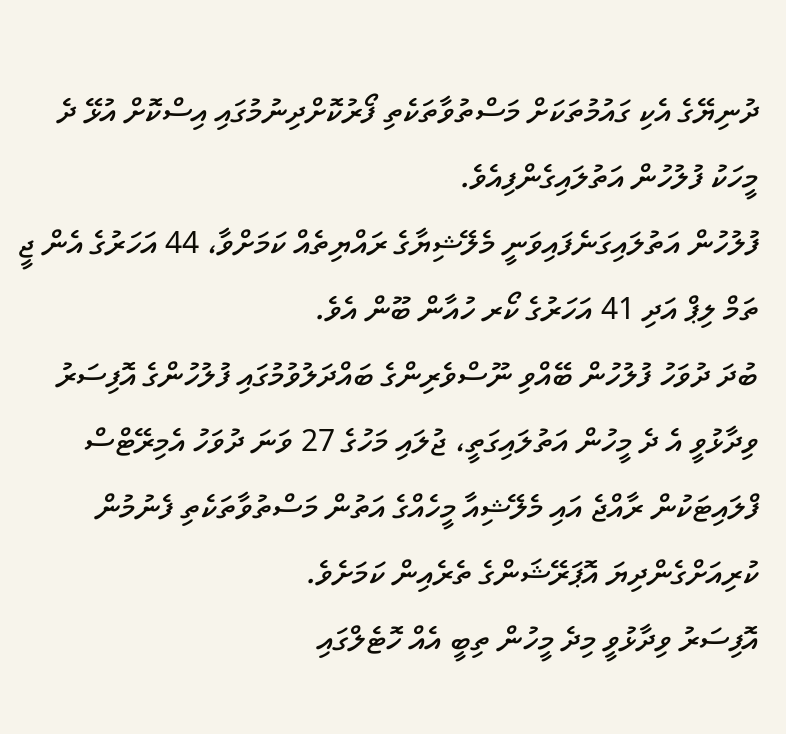ދުނިޔޭގެ އެކި ގައުމުތަކަށް މަސްތުވާތަކެތި ފޯރުކޮށްދިނުމުގައި އިސްކޮށް އުޅޭ ދެ މީހަކު ފުލުހުން އަތުލައިގެންފިއެވެ.
ފުލުހުން އަތުލައިގަނެފައިވަނީ މެލޭޝިޔާގެ ރައްޔިތެއް ކަމަށްވާ، 44 އަހަރުގެ އެން ޖީ ތަމް ލިޕް އަދި 41 އަހަރުގެ ކޯރ ހުއާން ބޫން އެވެ.
ބުދަ ދުވަހު ފުލުހުން ބޭއްވި ނޫސްވެރިންގެ ބައްދަލުވުމުގައި ފުލުހުންގެ އޮފިސަރު ވިދާޅުވީ އެ ދެ މީހުން އަތުލައިގަތީ، ޖުލައި މަހުގެ 27 ވަނަ ދުވަހު އެމިރޭޓްސް ފްލައިޓަކުން ރާއްޖެ އައި މެލޭޝިއާ މީހެއްގެ އަތުން މަސްތުވާތަކެތި ފެނުމުން ކުރިއަށްގެންދިޔަ އޮޕަރޭޝަންގެ ތެރެއިން ކަމަށެވެ.
އޮފިސަރު ވިދާޅުވީ މިދެ މީހުން ތިބީ އެއް ހޮޓެލްގައި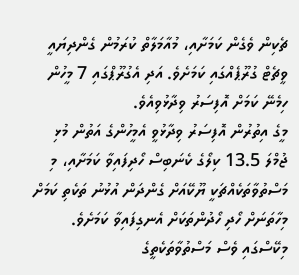ޗެކިން ވެގެން ކަމަށާއި، މުއާމަލާތް ކުރަމުން ގެންދިޔައީ ވީޗެޓް ގުރޫޕެއްގައި ކަމަށެވެ. އަދި އެގުރޫޕްގައި 7 މީހުން ހިމެނޭ ކަމަށް އޮފިސަރު ވިދާޅުވިއެވެ.
މީގެ އިތުރުން އޮފިސަރު ވިދާޅުވީ އެމީހުންގެ އަތުން މުޅި ޖުމްލަ 13.5 ކިލޯގެ ކެނަބިސް ހޯދިފައިވާ ކަމަށާއި، މި މަސްތުވާތަކެއްޗަކީ ޔޫކޭއަށް ގެންދަން އުޅުނު ތަކެތި ކަމަށް މިހާތަނަށް ހޯދި ހޯދުންތަކަށް އެނގިފައިވާ ކަމަށެވެ.
މިކޭސްގައި ވެސް މަސްތުވާތަކެތީގެ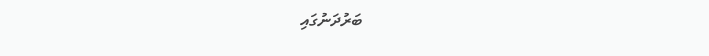ބަރުދަނުގައި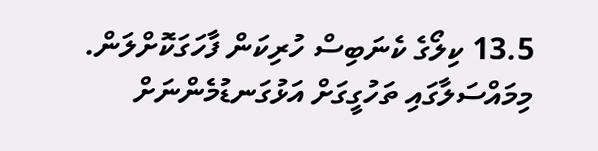13.5 ކިލޯގެ ކެނަބިސް ހުރިކަން ފާހަގަކޮށްލަން. މިމައްސަލާގައި ތަހުގީގަށް އަޅުގަނޑުމެންނަށް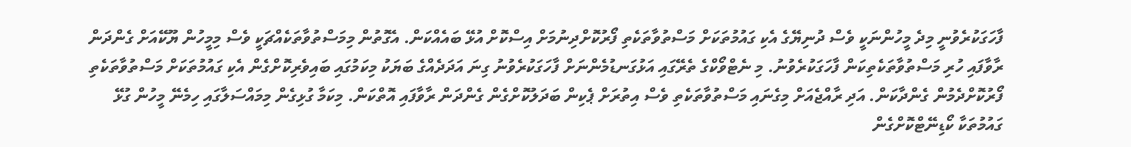ފާހަގަކުރެވުނީ މިދެ މީހުންނަކީ ވެސް ދުނިޔޭގެ އެކި ގައުމުތަކަށް މަސްތުވާތަކެތި ފޯރުކޮށްދިނުމަށް އިސްކޮށް އުޅޭ ބައެއްކަން. އެގޮތުން މިމަސްތުވާތަކެއްޗަކީ ވެސް މިމީހުން ޔޫކޭއަށް ގެންދަން ރާވާފައި ހުރި މަސްތުވާތަކެތިކަން ފާހަގަކުރެވުނު. މި ނެޓްވޯކްގެ ތެރޭގައި އަޅުގަނޑުމެންނަށް ފާހަގަކުރެވުނު ގިނަ އަދަދެއްގެ ބަޔަކު މިކަމުގައި ބައިވެރިކޮށްގެން އެކި ގައުމުތަކަށް މަސްތުވާތަކެތި ފޯރުކޮށްދެމުން ގެންދާކަން. އަދި ރާއްޖެއަށް މިގެނައި މަސްތުވާތަކެތި ވެސް އިތުރަށް ޕެކިން ބަދަލުކޮށްގެން ގެންދަން ރާވާފައި އޮތްކަން. މިކަމާ ގުޅިގެން މިމައްސަލާގައި ހިމެނޭ މީހުން ގުޅޭ ގައުމުތަކާ ކޯޑިނޭޓްކޮށްގެން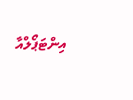އިންޓަޕޯލްއާ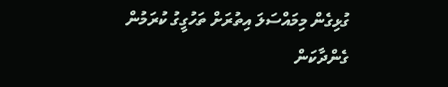ގުޅިގެން މިމައްސަލަ އިތުރަށް ތަހުގީގު ކުރަމުން ގެންދާކަން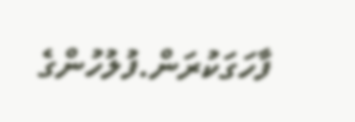ފާހަގަކުރަން.ފުލުހުންގެ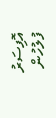އޮފިސަރު
ފުލުހުން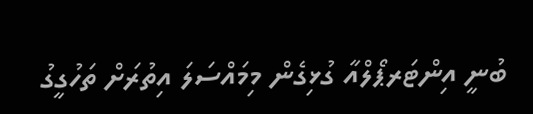ބުނީ އިންޓަރޕޯލްއާ ގުޅިގެން މިމައްސަލަ އިތުރަށް ތަހުގީގު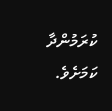ކުރަމުންދާ ކަމަށެވެ.